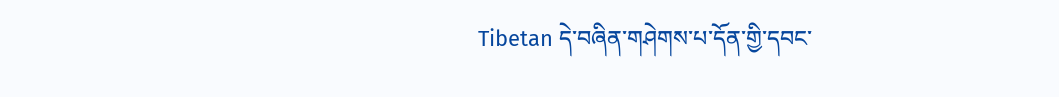Tibetan དེ་བཞིན་གཤེགས་པ་དོན་གྱི་དབང་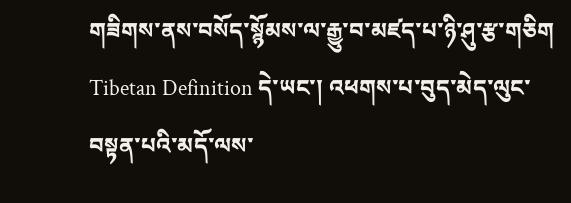གཟིགས་ནས་བསོད་སྙོམས་ལ་རྒྱུ་བ་མཛད་པ་ཉི་ཤུ་རྩ་གཅིག
Tibetan Definition དེ་ཡང་། འཕགས་པ་བུད་མེད་ལུང་བསྟན་པའི་མདོ་ལས་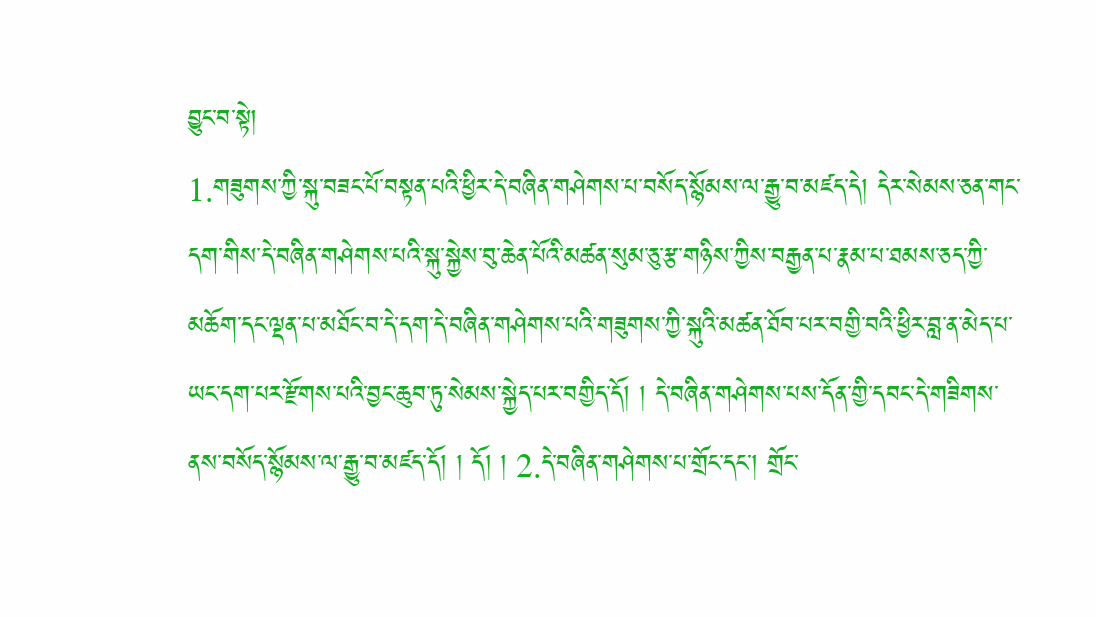བྱུང་བ་སྟེ།
1.གཟུགས་ཀྱི་སྐུ་བཟང་པོ་བསྟན་པའི་ཕྱིར་དེ་བཞིན་གཤེགས་པ་བསོད་སྙོམས་ལ་རྒྱུ་བ་མཛད་དེ། དེར་སེམས་ཅན་གང་དག་གིས་དེ་བཞིན་གཤེགས་པའི་སྐུ་སྐྱེས་བུ་ཆེན་པོའི་མཚན་སུམ་ཅུ་རྩ་གཉིས་ཀྱིས་བརྒྱན་པ་རྣམ་པ་ཐམས་ཅད་ཀྱི་མཆོག་དང་ལྡན་པ་མཐོང་བ་དེ་དག་དེ་བཞིན་གཤེགས་པའི་གཟུགས་ཀྱི་སྐུའི་མཚན་ཐོབ་པར་བགྱི་བའི་ཕྱིར་བླ་ན་མེད་པ་ཡང་དག་པར་རྫོགས་པའི་བྱང་ཆུབ་ཏུ་སེམས་སྐྱེད་པར་བགྱིད་དོ། ། དེ་བཞིན་གཤེགས་པས་དོན་གྱི་དབང་དེ་གཟིགས་ནས་བསོད་སྙོམས་ལ་རྒྱུ་བ་མཛད་དོ། ། དོ། ། 2.དེ་བཞིན་གཤེགས་པ་གྲོང་དང་། གྲོང་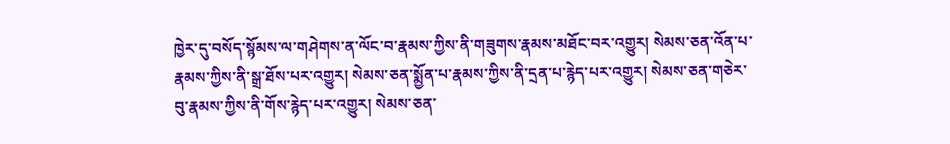ཁྱེར་དུ་བསོད་སྙོམས་ལ་གཤེགས་ན་ལོང་བ་རྣམས་ཀྱིས་ནི་གཟུགས་རྣམས་མཐོང་བར་འགྱུར། སེམས་ཅན་འོན་པ་རྣམས་ཀྱིས་ནི་སྒྲ་ཐོས་པར་འགྱུར། སེམས་ཅན་སྨྱོན་པ་རྣམས་ཀྱིས་ནི་དྲན་པ་རྙེད་པར་འགྱུར། སེམས་ཅན་གཅེར་བུ་རྣམས་ཀྱིས་ནི་གོས་རྙེད་པར་འགྱུར། སེམས་ཅན་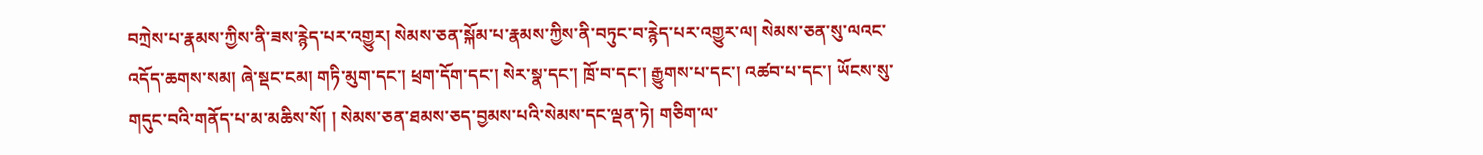བཀྲེས་པ་རྣམས་ཀྱིས་ནི་ཟས་རྙེད་པར་འགྱུར། སེམས་ཅན་སྐོམ་པ་རྣམས་ཀྱིས་ནི་བཏུང་བ་རྙེད་པར་འགྱུར་ལ། སེམས་ཅན་སུ་ལའང་འདོད་ཆགས་སམ། ཞེ་སྡང་ངམ། གཏི་མུག་དང་། ཕྲག་དོག་དང་། སེར་སྣ་དང་། ཁྲོ་བ་དང་། རྒྱུགས་པ་དང་། འཚབ་པ་དང་། ཡོངས་སུ་གདུང་བའི་གནོད་པ་མ་མཆིས་སོ། ། སེམས་ཅན་ཐམས་ཅད་བྱམས་པའི་སེམས་དང་ལྡན་ཏེ། གཅིག་ལ་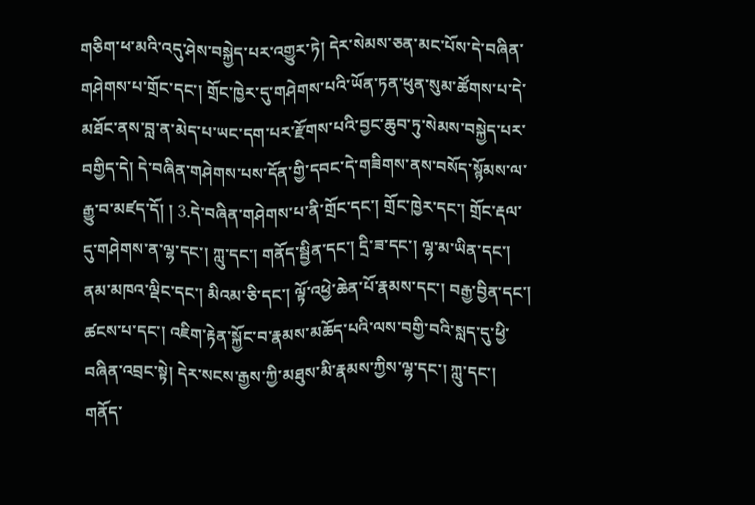གཅིག་ཕ་མའི་འདུ་ཤེས་བསྐྱེད་པར་འགྱུར་ཏེ། དེར་སེམས་ཅན་མང་པོས་དེ་བཞིན་གཤེགས་པ་གྲོང་དང་། གྲོང་ཁྱེར་དུ་གཤེགས་པའི་ཡོན་ཏན་ཕུན་སུམ་ཚོགས་པ་དེ་མཐོང་ནས་བླ་ན་མེད་པ་ཡང་དག་པར་རྫོགས་པའི་བྱང་ཆུབ་ཏུ་སེམས་བསྐྱེད་པར་བགྱིད་དེ། དེ་བཞིན་གཤེགས་པས་དོན་གྱི་དབང་དེ་གཟིགས་ནས་བསོད་སྙོམས་ལ་རྒྱུ་བ་མཛད་དོ། ། 3.དེ་བཞིན་གཤེགས་པ་ནི་གྲོང་དང་། གྲོང་ཁྱེར་དང་། གྲོང་རྡལ་དུ་གཤེགས་ན་ལྷ་དང་། ཀླུ་དང་། གནོད་སྦྱིན་དང་། དྲི་ཟ་དང་། ལྷ་མ་ཡིན་དང་། ནམ་མཁའ་ལྡིང་དང་། མིའམ་ཅི་དང་། ལྟོ་འཕྱེ་ཆེན་པོ་རྣམས་དང་། བརྒྱ་བྱིན་དང་། ཚངས་པ་དང་། འཇིག་རྟེན་སྐྱོང་བ་རྣམས་མཆོད་པའི་ལས་བགྱི་བའི་སླད་དུ་ཕྱི་བཞིན་འབྲང་སྟེ། དེར་སངས་རྒྱས་ཀྱི་མཐུས་མི་རྣམས་ཀྱིས་ལྷ་དང་། ཀླུ་དང་། གནོད་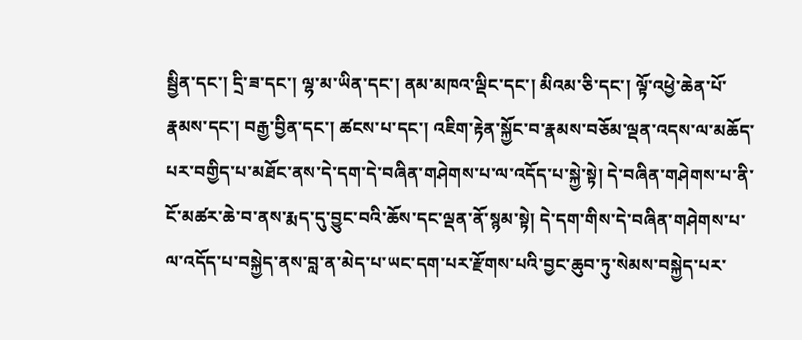སྦྱིན་དང་། དྲི་ཟ་དང་། ལྷ་མ་ཡིན་དང་། ནམ་མཁའ་ལྡིང་དང་། མིའམ་ཅི་དང་། ལྟོ་འཕྱེ་ཆེན་པོ་རྣམས་དང་། བརྒྱ་བྱིན་དང་། ཚངས་པ་དང་། འཇིག་རྟེན་སྐྱོང་བ་རྣམས་བཅོམ་ལྡན་འདས་ལ་མཆོད་པར་བགྱིད་པ་མཐོང་ནས་དེ་དག་དེ་བཞིན་གཤེགས་པ་ལ་འདོད་པ་སྐྱེ་སྟེ། དེ་བཞིན་གཤེགས་པ་ནི་ངོ་མཚར་ཆེ་བ་ནས་རྨད་དུ་བྱུང་བའི་ཆོས་དང་ལྡན་ནོ་སྙམ་སྟེ། དེ་དག་གིས་དེ་བཞིན་གཤེགས་པ་ལ་འདོད་པ་བསྐྱེད་ནས་བླ་ན་མེད་པ་ཡང་དག་པར་རྫོགས་པའི་བྱང་ཆུབ་ཏུ་སེམས་བསྐྱེད་པར་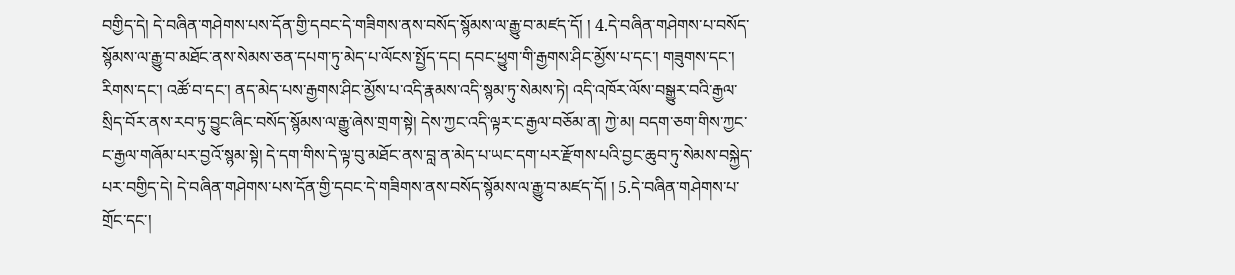བགྱིད་དེ། དེ་བཞིན་གཤེགས་པས་དོན་གྱི་དབང་དེ་གཟིགས་ནས་བསོད་སྙོམས་ལ་རྒྱུ་བ་མཛད་དོ། ། 4.དེ་བཞིན་གཤེགས་པ་བསོད་སྙོམས་ལ་རྒྱུ་བ་མཐོང་ནས་སེམས་ཅན་དཔག་ཏུ་མེད་པ་ལོངས་སྤྱོད་དང། དབང་ཕྱུག་གི་རྒྱགས་ཤིང་མྱོས་པ་དང་། གཟུགས་དང་། རིགས་དང་། འཚོ་བ་དང་། ནད་མེད་པས་རྒྱགས་ཤིང་མྱོས་པ་འདི་རྣམས་འདི་སྙམ་ཏུ་སེམས་ཏེ། འདི་འཁོར་ལོས་བསྒྱུར་བའི་རྒྱལ་སྲིད་བོར་ནས་རབ་ཏུ་བྱུང་ཞིང་བསོད་སྙོམས་ལ་རྒྱུ་ཞེས་གྲག་སྟེ། དེས་ཀྱང་འདི་ལྟར་ང་རྒྱལ་བཅོམ་ན། ཀྱེ་མ། བདག་ཅག་གིས་ཀྱང་ང་རྒྱལ་གཞོམ་པར་བྱའོ་སྙམ་སྟེ། དེ་དག་གིས་དེ་ལྟ་བུ་མཐོང་ནས་བླ་ན་མེད་པ་ཡང་དག་པར་རྫོགས་པའི་བྱང་ཆུབ་ཏུ་སེམས་བསྐྱེད་པར་བགྱིད་དེ། དེ་བཞིན་གཤེགས་པས་དོན་གྱི་དབང་དེ་གཟིགས་ནས་བསོད་སྙོམས་ལ་རྒྱུ་བ་མཛད་དོ། ། 5.དེ་བཞིན་གཤེགས་པ་གྲོང་དང་།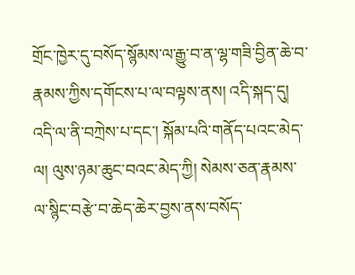གྲོང་ཁྱེར་དུ་བསོད་སྙོམས་ལ་རྒྱུ་བ་ན་ལྷ་གཟི་བྱིན་ཆེ་བ་རྣམས་ཀྱིས་དགོངས་པ་ལ་བལྟས་ནས། འདི་སྐད་དུ། འདི་ལ་ནི་བཀྲེས་པ་དང་། སྐོམ་པའི་གནོད་པའང་མེད་ལ། ལུས་ཉམ་ཆུང་བའང་མེད་ཀྱི། སེམས་ཅན་རྣམས་ལ་སྙིང་བརྩེ་བ་ཆེད་ཆེར་བྱས་ནས་བསོད་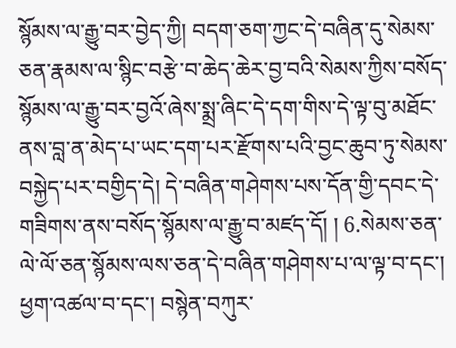སྙོམས་ལ་རྒྱུ་བར་བྱེད་ཀྱི། བདག་ཅག་ཀྱང་དེ་བཞིན་དུ་སེམས་ཅན་རྣམས་ལ་སྙིང་བརྩེ་བ་ཆེད་ཆེར་བྱ་བའི་སེམས་ཀྱིས་བསོད་སྙོམས་ལ་རྒྱུ་བར་བྱའོ་ཞེས་སྨྲ་ཞིང་དེ་དག་གིས་དེ་ལྟ་བུ་མཐོང་ནས་བླ་ན་མེད་པ་ཡང་དག་པར་རྫོགས་པའི་བྱང་ཆུབ་ཏུ་སེམས་བསྐྱེད་པར་བགྱིད་དེ། དེ་བཞིན་གཤེགས་པས་དོན་གྱི་དབང་དེ་གཟིགས་ནས་བསོད་སྙོམས་ལ་རྒྱུ་བ་མཛད་དོ། ། 6.སེམས་ཅན་ལེ་ལོ་ཅན་སྙོམས་ལས་ཅན་དེ་བཞིན་གཤེགས་པ་ལ་ལྟ་བ་དང་། ཕྱག་འཚལ་བ་དང་། བསྙེན་བཀུར་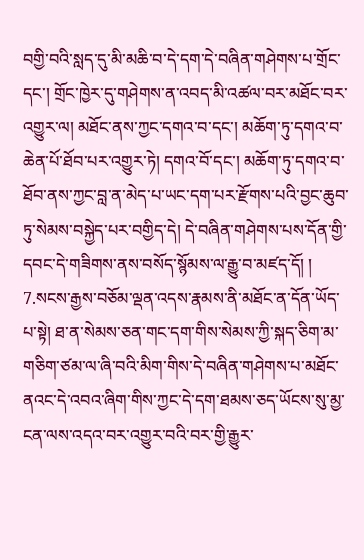བགྱི་བའི་སླད་དུ་མི་མཆི་བ་དེ་དག་དེ་བཞིན་གཤེགས་པ་གྲོང་དང་། གྲོང་ཁྱེར་དུ་གཤེགས་ན་འབད་མི་འཚལ་བར་མཐོང་བར་འགྱུར་ལ། མཐོང་ནས་ཀྱང་དགའ་བ་དང་། མཆོག་ཏུ་དགའ་བ་ཆེན་པོ་ཐོབ་པར་འགྱུར་ཏེ། དགའ་བོ་དང་། མཆོག་ཏུ་དགའ་བ་ཐོབ་ནས་ཀྱང་བླ་ན་མེད་པ་ཡང་དག་པར་རྫོགས་པའི་བྱང་ཆུབ་ཏུ་སེམས་བསྐྱེད་པར་བགྱིད་དེ། དེ་བཞིན་གཤེགས་པས་དོན་གྱི་དབང་དེ་གཟིགས་ནས་བསོད་སྙོམས་ལ་རྒྱུ་བ་མཛད་དོ། ། 7.སངས་རྒྱས་བཅོམ་ལྡན་འདས་རྣམས་ནི་མཐོང་ན་དོན་ཡོད་པ་སྟེ། ཐ་ན་སེམས་ཅན་གང་དག་གིས་སེམས་ཀྱི་སྐད་ཅིག་མ་གཅིག་ཙམ་ལ་ཞི་བའི་མིག་གིས་དེ་བཞིན་གཤེགས་པ་མཐོང་ནའང་དེ་འབའ་ཞིག་གིས་ཀྱང་དེ་དག་ཐམས་ཅད་ཡོངས་སུ་མྱ་ངན་ལས་འདའ་བར་འགྱུར་བའི་བར་གྱི་རྒྱུར་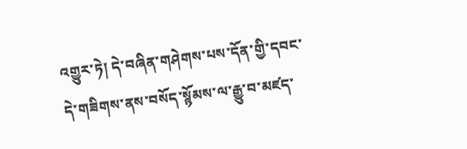འགྱུར་ཏེ། དེ་བཞིན་གཤེགས་པས་དོན་གྱི་དབང་དེ་གཟིགས་ནས་བསོད་སྙོམས་ལ་རྒྱུ་བ་མཛད་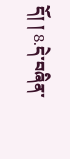དོ། ། 8.དེ་བཞིན་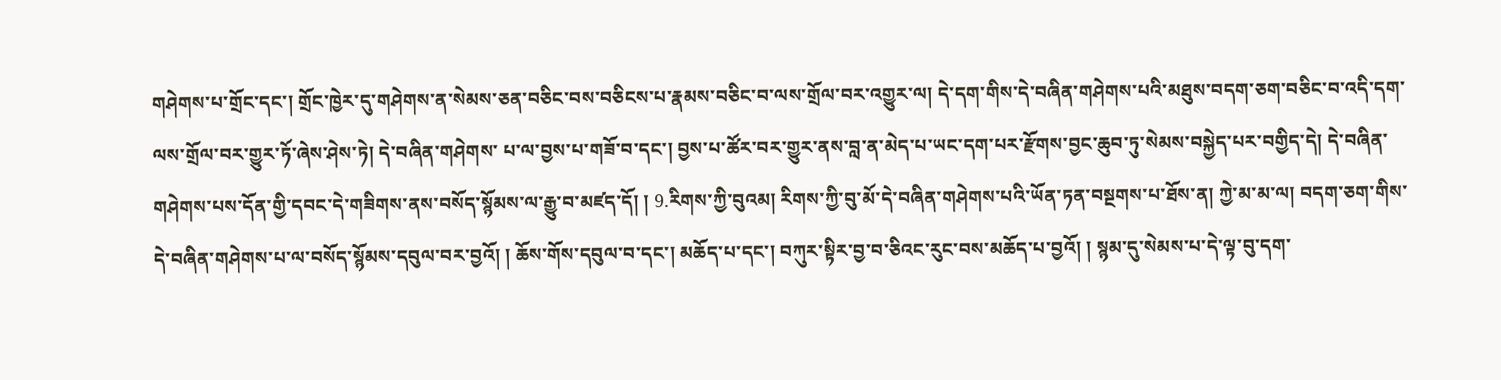གཤེགས་པ་གྲོང་དང་། གྲོང་ཁྱེར་དུ་གཤེགས་ན་སེམས་ཅན་བཅིང་བས་བཅིངས་པ་རྣམས་བཅིང་བ་ལས་གྲོལ་བར་འགྱུར་ལ། དེ་དག་གིས་དེ་བཞིན་གཤེགས་པའི་མཐུས་བདག་ཅག་བཅིང་བ་འདི་དག་ལས་གྲོལ་བར་གྱུར་ཏོ་ཞེས་ཤེས་ཏེ། དེ་བཞིན་གཤེགས་ པ་ལ་བྱས་པ་གཟོ་བ་དང་། བྱས་པ་ཚོར་བར་གྱུར་ནས་བླ་ན་མེད་པ་ཡང་དག་པར་རྫོགས་བྱང་ཆུབ་ཏུ་སེམས་བསྐྱེད་པར་བགྱིད་དེ། དེ་བཞིན་གཤེགས་པས་དོན་གྱི་དབང་དེ་གཟིགས་ནས་བསོད་སྙོམས་ལ་རྒྱུ་བ་མཛད་དོ། ། 9.རིགས་ཀྱི་བུའམ། རིགས་ཀྱི་བུ་མོ་དེ་བཞིན་གཤེགས་པའི་ཡོན་ཏན་བསྔགས་པ་ཐོས་ན། ཀྱེ་མ་མ་ལ། བདག་ཅག་གིས་དེ་བཞིན་གཤེགས་པ་ལ་བསོད་སྙོམས་དབུལ་བར་བྱའོ། ། ཆོས་གོས་དབུལ་བ་དང་། མཆོད་པ་དང་། བཀུར་སྟིར་བྱ་བ་ཅིའང་རུང་བས་མཆོད་པ་བྱའོ། ། སྙམ་དུ་སེམས་པ་དེ་ལྟ་བུ་དག་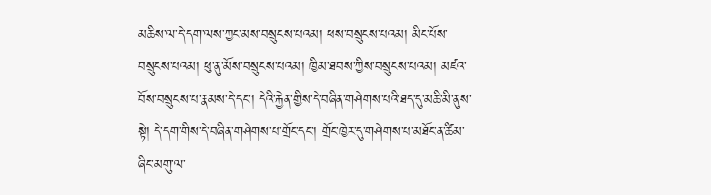མཆིས་ལ་དེ་དག་ལས་ཀྱང་མས་བསྲུངས་པའམ། ཕས་བསྲུངས་པའམ། མིང་པོས་བསྲུངས་པའམ། ཕུ་ནུ་མོས་བསྲུངས་པའམ། ཁྱིམ་ཐབས་ཀྱིས་བསྲུངས་པའམ། མཛའ་བོས་བསྲུངས་པ་རྣམས་དེ་དང་། དེའི་རྐྱེན་གྱིས་དེ་བཞིན་གཤེགས་པའི་ཐད་དུ་མཆི་མི་ནུས་སྟེ། དེ་དག་གིས་དེ་བཞིན་གཤེགས་པ་གྲོང་དང་། གྲོང་ཁྱེར་དུ་གཤེགས་པ་མཐོང་ན་ཚིམ་ཞིང་མགུ་ལ་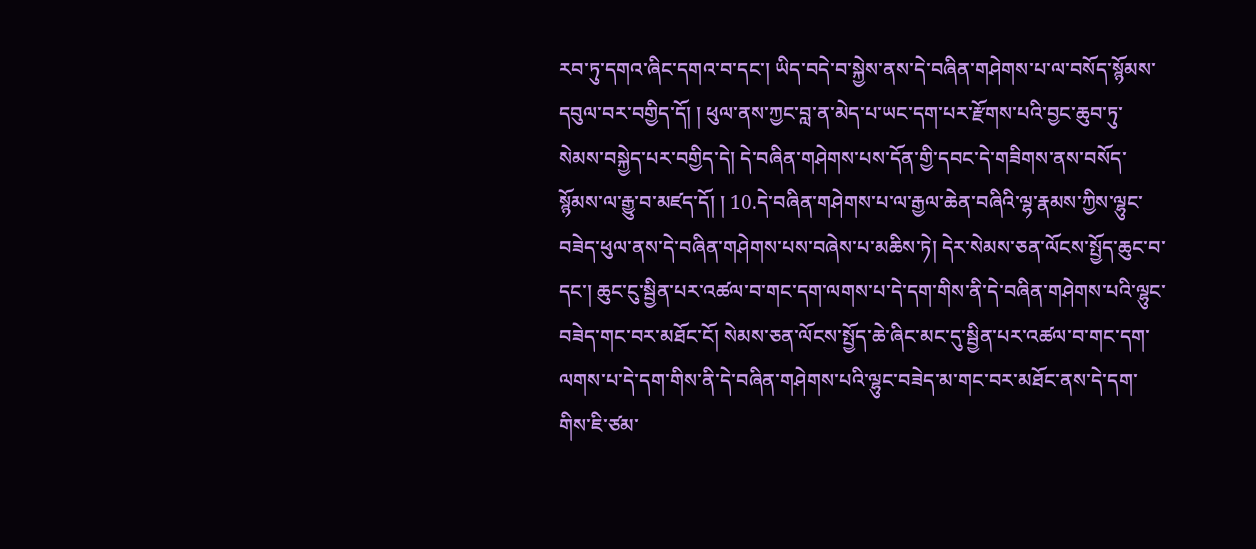རབ་ཏུ་དགའ་ཞིང་དགའ་བ་དང་། ཡིད་བདེ་བ་སྐྱེས་ནས་དེ་བཞིན་གཤེགས་པ་ལ་བསོད་སྙོམས་དབུལ་བར་བགྱིད་དོ། ། ཕུལ་ནས་ཀྱང་བླ་ན་མེད་པ་ཡང་དག་པར་རྫོགས་པའི་བྱང་ཆུབ་ཏུ་སེམས་བསྐྱེད་པར་བགྱིད་དེ། དེ་བཞིན་གཤེགས་པས་དོན་གྱི་དབང་དེ་གཟིགས་ནས་བསོད་སྙོམས་ལ་རྒྱུ་བ་མཛད་དོ། ། 10.དེ་བཞིན་གཤེགས་པ་ལ་རྒྱལ་ཆེན་བཞིའི་ལྷ་རྣམས་ཀྱིས་ལྷུང་བཟེད་ཕུལ་ནས་དེ་བཞིན་གཤེགས་པས་བཞེས་པ་མཆིས་ཏེ། དེར་སེམས་ཅན་ལོངས་སྤྱོད་ཆུང་བ་དང་། ཆུང་ངུ་སྦྱིན་པར་འཚལ་བ་གང་དག་ལགས་པ་དེ་དག་གིས་ནི་དེ་བཞིན་གཤེགས་པའི་ལྷུང་བཟེད་གང་བར་མཐོང་ངོ། སེམས་ཅན་ལོངས་སྤྱོད་ཆེ་ཞིང་མང་དུ་སྦྱིན་པར་འཚལ་བ་གང་དག་ལགས་པ་དེ་དག་གིས་ནི་དེ་བཞིན་གཤེགས་པའི་ལྷུང་བཟེད་མ་གང་བར་མཐོང་ནས་དེ་དག་གིས་ཇི་ཙམ་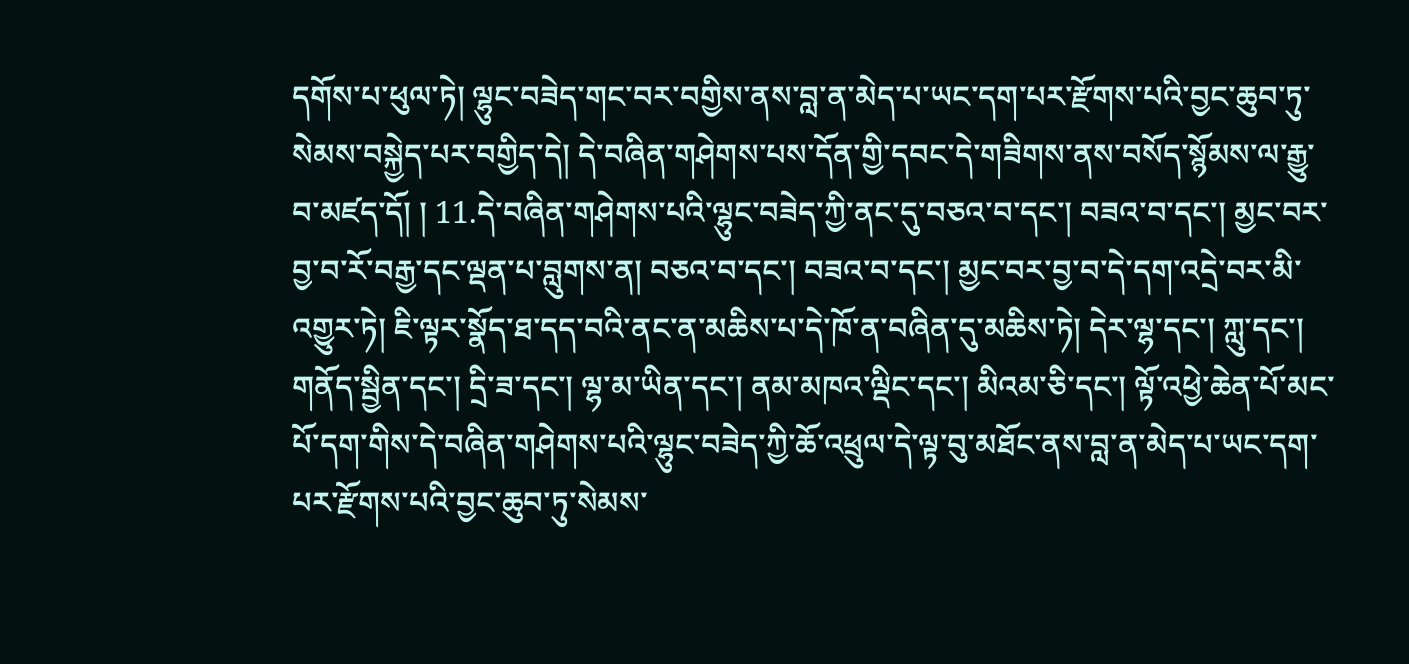དགོས་པ་ཕུལ་ཏེ། ལྷུང་བཟེད་གང་བར་བགྱིས་ནས་བླ་ན་མེད་པ་ཡང་དག་པར་རྫོགས་པའི་བྱང་ཆུབ་ཏུ་སེམས་བསྐྱེད་པར་བགྱིད་དེ། དེ་བཞིན་གཤེགས་པས་དོན་གྱི་དབང་དེ་གཟིགས་ནས་བསོད་སྙོམས་ལ་རྒྱུ་བ་མཛད་དོ། ། 11.དེ་བཞིན་གཤེགས་པའི་ལྷུང་བཟེད་ཀྱི་ནང་དུ་བཅའ་བ་དང་། བཟའ་བ་དང་། མྱང་བར་བྱ་བ་རོ་བརྒྱ་དང་ལྡན་པ་བླུགས་ན། བཅའ་བ་དང་། བཟའ་བ་དང་། མྱང་བར་བྱ་བ་དེ་དག་འདྲེ་བར་མི་འགྱུར་ཏེ། ཇི་ལྟར་སྣོད་ཐ་དད་བའི་ནང་ན་མཆིས་པ་དེ་ཁོ་ན་བཞིན་དུ་མཆིས་ཏེ། དེར་ལྷ་དང་། ཀླུ་དང་། གནོད་སྦྱིན་དང་། དྲི་ཟ་དང་། ལྷ་མ་ཡིན་དང་། ནམ་མཁའ་ལྡིང་དང་། མིའམ་ཅི་དང་། ལྟོ་འཕྱེ་ཆེན་པོ་མང་པོ་དག་གིས་དེ་བཞིན་གཤེགས་པའི་ལྷུང་བཟེད་ཀྱི་ཆོ་འཕྲུལ་དེ་ལྟ་བུ་མཐོང་ནས་བླ་ན་མེད་པ་ཡང་དག་པར་རྫོགས་པའི་བྱང་ཆུབ་ཏུ་སེམས་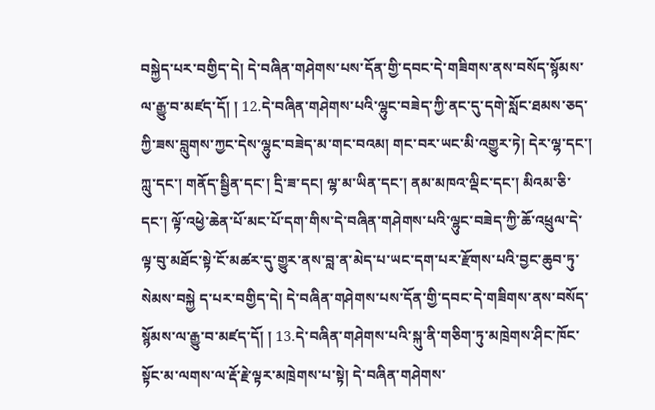བསྐྱེད་པར་བགྱིད་དེ། དེ་བཞིན་གཤེགས་པས་དོན་གྱི་དབང་དེ་གཟིགས་ནས་བསོད་སྙོམས་ལ་རྒྱུ་བ་མཛད་དོ། ། 12.དེ་བཞིན་གཤེགས་པའི་ལྷུང་བཟེད་ཀྱི་ནང་དུ་དགེ་སློང་ཐམས་ཅད་ཀྱི་ཟས་བླུགས་ཀྱང་དེས་ལྷུང་བཟེད་མ་གང་བའམ། གང་བར་ཡང་མི་འགྱུར་ཏེ། དེར་ལྷ་དང་། ཀླུ་དང་། གནོད་སྦྱིན་དང་། དྲི་ཟ་དང། ལྷ་མ་ཡིན་དང་། ནམ་མཁའ་ལྡིང་དང་། མིའམ་ཅི་དང་། ལྟོ་འཕྱེ་ཆེན་པོ་མང་པོ་དག་གིས་དེ་བཞིན་གཤེགས་པའི་ལྷུང་བཟེད་ཀྱི་ཆོ་འཕྲུལ་དེ་ལྟ་བུ་མཐོང་སྟེ་ངོ་མཚར་དུ་གྱུར་ནས་བླ་ན་མེད་པ་ཡང་དག་པར་རྫོགས་པའི་བྱང་ཆུབ་ཏུ་སེམས་བསྐྱེ ད་པར་བགྱིད་དེ། དེ་བཞིན་གཤེགས་པས་དོན་གྱི་དབང་དེ་གཟིགས་ནས་བསོད་སྙོམས་ལ་རྒྱུ་བ་མཛད་དོ། ། 13.དེ་བཞིན་གཤེགས་པའི་སྐུ་ནི་གཅིག་ཏུ་མཁྲེགས་ཤིང་ཁོང་སྟོང་མ་ལགས་ལ་རྡོ་རྗེ་ལྟར་མཁྲེགས་པ་སྟེ། དེ་བཞིན་གཤེགས་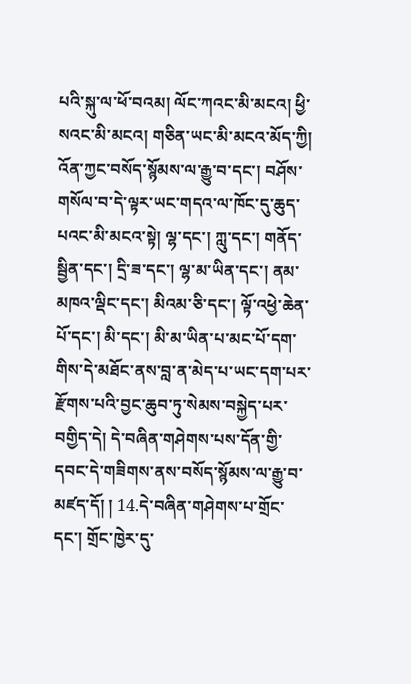པའི་སྐུ་ལ་ཕོ་བའམ། ལོང་ཀའང་མི་མངའ། ཕྱི་སའང་མི་མངའ། གཅིན་ཡང་མི་མངའ་མོད་ཀྱི། འོན་ཀྱང་བསོད་སྙོམས་ལ་རྒྱུ་བ་དང་། བཤོས་གསོལ་བ་དེ་ལྟར་ཡང་གདའ་ལ་ཁོང་དུ་ཆུད་པའང་མི་མངའ་སྟེ། ལྷ་དང་། ཀླུ་དང་། གནོད་སྦྱིན་དང་། དྲི་ཟ་དང་། ལྷ་མ་ཡིན་དང་། ནམ་མཁའ་ལྡིང་དང་། མིའམ་ཅི་དང་། ལྟོ་འཕྱེ་ཆེན་པོ་དང་། མི་དང་། མི་མ་ཡིན་པ་མང་པོ་དག་གིས་དེ་མཐོང་ནས་བླ་ན་མེད་པ་ཡང་དག་པར་རྫོགས་པའི་བྱང་ཆུབ་ཏུ་སེམས་བསྐྱེད་པར་བགྱིད་དེ། དེ་བཞིན་གཤེགས་པས་དོན་གྱི་དབང་དེ་གཟིགས་ནས་བསོད་སྙོམས་ལ་རྒྱུ་བ་མཛད་དོ། ། 14.དེ་བཞིན་གཤེགས་པ་གྲོང་དང་། གྲོང་ཁྱེར་དུ་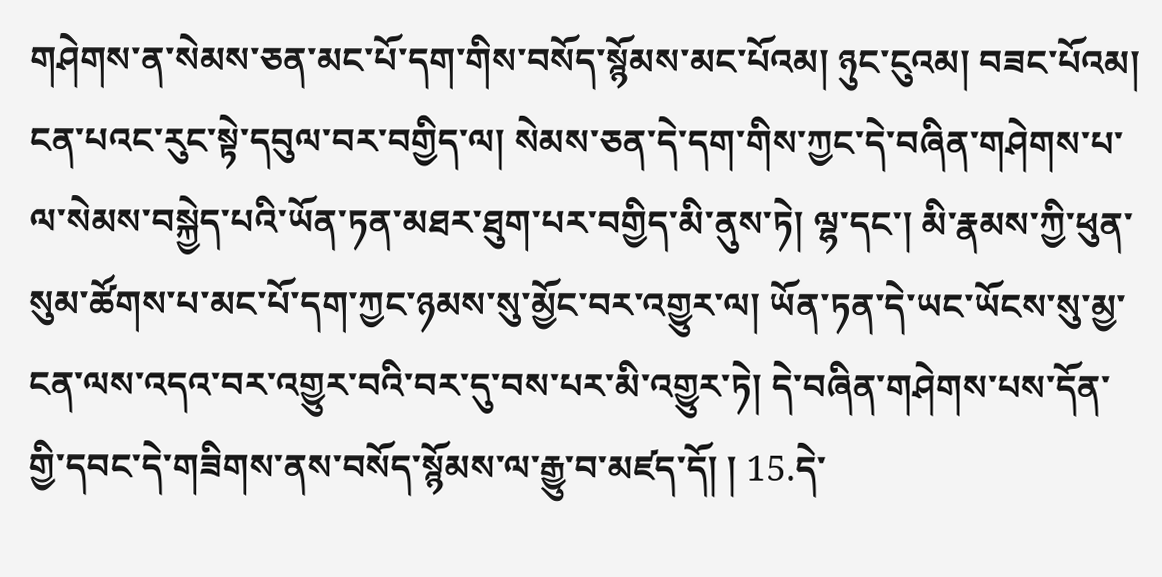གཤེགས་ན་སེམས་ཅན་མང་པོ་དག་གིས་བསོད་སྙོམས་མང་པོའམ། ཉུང་ངུའམ། བཟང་པོའམ། ངན་པའང་རུང་སྟེ་དབུལ་བར་བགྱིད་ལ། སེམས་ཅན་དེ་དག་གིས་ཀྱང་དེ་བཞིན་གཤེགས་པ་ལ་སེམས་བསྐྱེད་པའི་ཡོན་ཏན་མཐར་ཐུག་པར་བགྱིད་མི་ནུས་ཏེ། ལྷ་དང་། མི་རྣམས་ཀྱི་ཕུན་སུམ་ཚོགས་པ་མང་པོ་དག་ཀྱང་ཉམས་སུ་མྱོང་བར་འགྱུར་ལ། ཡོན་ཏན་དེ་ཡང་ཡོངས་སུ་མྱ་ངན་ལས་འདའ་བར་འགྱུར་བའི་བར་དུ་བས་པར་མི་འགྱུར་ཏེ། དེ་བཞིན་གཤེགས་པས་དོན་གྱི་དབང་དེ་གཟིགས་ནས་བསོད་སྙོམས་ལ་རྒྱུ་བ་མཛད་དོ། ། 15.དེ་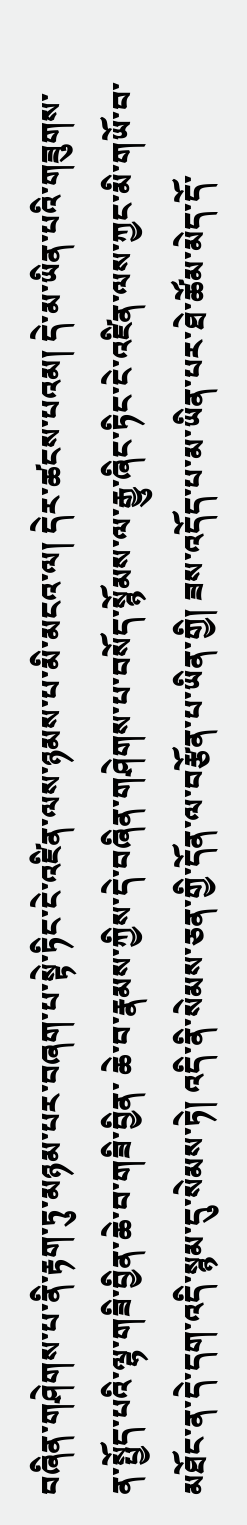བཞིན་གཤེགས་པ་ནི་རྟག་ཏུ་མཉམ་པར་བཞག་པ་སྟེ་ཏིང་ངེ་འཛིན་ལས་ཉམས་པ་མི་མངའ་ལ། དེར་ཚངས་པའམ། དེ་མ་ཡིན་པའི་གཟུགས་ན་སྤྱོད་པའི་ལྷ་གཟི་བྱིན་ཆེ་བ་གཟི་བྱིན་ ཆེ་བ་རྣམས་ཀྱིས་དེ་བཞིན་གཤེགས་པ་བསོད་སྙོམས་ལ་རྒྱུ་ཞིང་ཏིང་ངེ་འཛིན་ལས་ཀྱང་མི་གཡོ་བ་མཐོང་ན་དེ་དག་འདི་སྙམ་དུ་སེམས་ཏེ། འདི་ནི་སེམས་ཅན་གྱི་དོན་ལ་བརྩོན་པ་ཡིན་གྱི། ཟས་འདོད་པ་མ་ཡིན་པར་ཐེ་ཚོམ་མེད་དོ་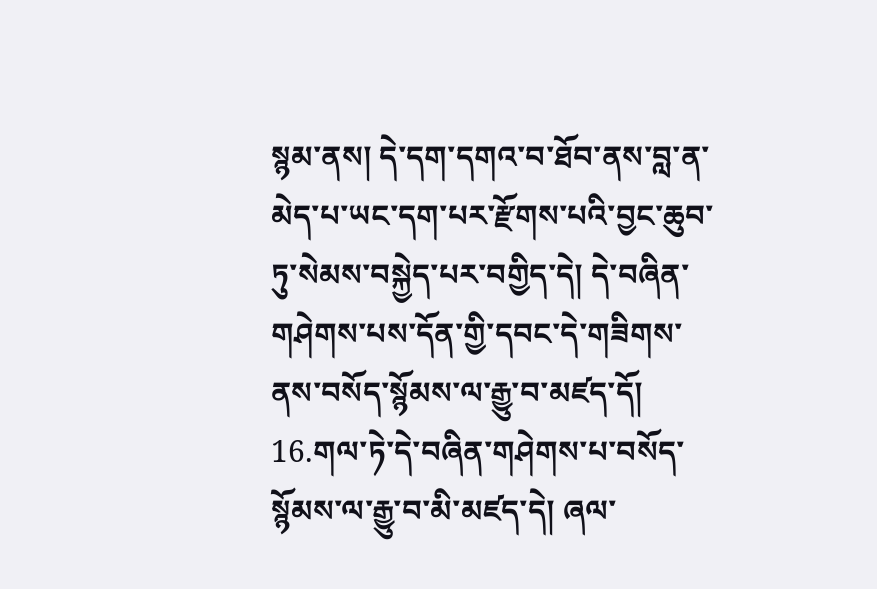སྙམ་ནས། དེ་དག་དགའ་བ་ཐོབ་ནས་བླ་ན་མེད་པ་ཡང་དག་པར་རྫོགས་པའི་བྱང་ཆུབ་ཏུ་སེམས་བསྐྱེད་པར་བགྱིད་དེ། དེ་བཞིན་གཤེགས་པས་དོན་གྱི་དབང་དེ་གཟིགས་ནས་བསོད་སྙོམས་ལ་རྒྱུ་བ་མཛད་དོ། 16.གལ་ཏེ་དེ་བཞིན་གཤེགས་པ་བསོད་སྙོམས་ལ་རྒྱུ་བ་མི་མཛད་དེ། ཞལ་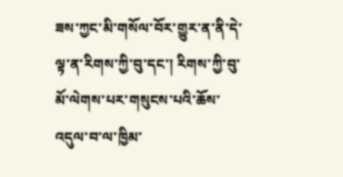ཟས་ཀྱང་མི་གསོལ་བོར་གྱུར་ན་ནི་དེ་ལྟ་ན་རིགས་ཀྱི་བུ་དང་། རིགས་ཀྱི་བུ་མོ་ལེགས་པར་གསུངས་པའི་ཆོས་འདུལ་བ་ལ་ཁྱིམ་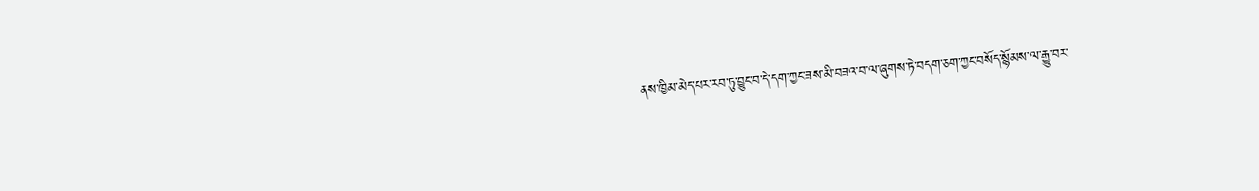ནས་ཁྱིམ་མེད་པར་རབ་ཏུ་བྱུང་བ་དེ་དག་ཀྱང་ཟས་མི་བཟའ་བ་ལ་ཞུགས་ཏེ་བདག་ཅག་ཀྱང་བསོད་སྙོམས་ལ་རྒྱུ་བར་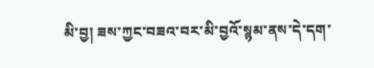མི་བྱ། ཟས་ཀྱང་བཟའ་བར་མི་བྱའོ་སྙམ་ནས་དེ་དག་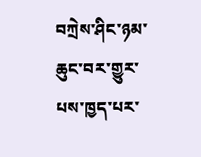བཀྲེས་ཤིང་ཉམ་ཆུང་བར་གྱུར་པས་ཁྱད་པར་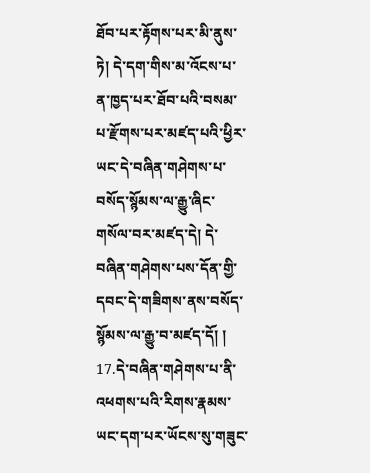ཐོབ་པར་རྟོགས་པར་མི་ནུས་ཏེ། དེ་དག་གིས་མ་འོངས་པ་ན་ཁྱད་པར་ཐོབ་པའི་བསམ་པ་རྫོགས་པར་མཛད་པའི་ཕྱིར་ཡང་དེ་བཞིན་གཤེགས་པ་བསོད་སྙོམས་ལ་རྒྱུ་ཞིང་གསོལ་བར་མཛད་དེ། དེ་བཞིན་གཤེགས་པས་དོན་གྱི་དབང་དེ་གཟིགས་ནས་བསོད་སྙོམས་ལ་རྒྱུ་བ་མཛད་དོ། ། 17.དེ་བཞིན་གཤེགས་པ་ནི་འཕགས་པའི་རིགས་རྣམས་ཡང་དག་པར་ཡོངས་སུ་གཟུང་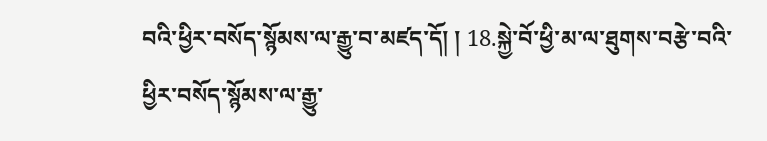བའི་ཕྱིར་བསོད་སྙོམས་ལ་རྒྱུ་བ་མཛད་དོ། ། 18.སྐྱེ་བོ་ཕྱི་མ་ལ་ཐུགས་བརྩེ་བའི་ཕྱིར་བསོད་སྙོམས་ལ་རྒྱུ་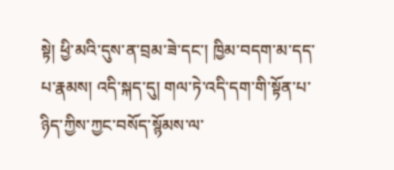སྟེ། ཕྱི་མའི་དུས་ན་བྲམ་ཟེ་དང་། ཁྱིམ་བདག་མ་དད་པ་རྣམས། འདི་སྐད་དུ། གལ་ཏེ་འདི་དག་གི་སྟོན་པ་ཉིད་ཀྱིས་ཀྱང་བསོད་སྙོམས་ལ་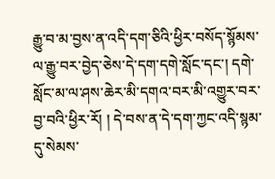རྒྱུ་བ་མ་བྱས་ན་འདི་དག་ཅིའི་ཕྱིར་བསོད་སྙོམས་ལ་རྒྱུ་བར་བྱེད་ཅེས་དེ་དག་དགེ་སློང་དང་། དགེ་སློང་མ་ལ་ཤས་ཆེར་མི་དགའ་བར་མི་འགྱུར་བར་བྱ་བའི་ཕྱིར་རོ། ། དེ་བས་ན་དེ་དག་ཀྱང་འདི་སྙམ་དུ་སེམས་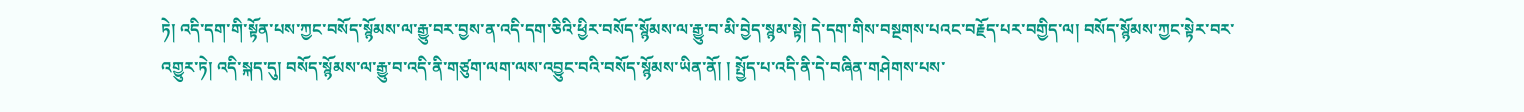ཏེ། འདི་དག་གི་སྟོན་པས་ཀྱང་བསོད་སྙོམས་ལ་རྒྱུ་བར་བྱས་ན་འདི་དག་ཅིའི་ཕྱིར་བསོད་སྙོམས་ལ་རྒྱུ་བ་མི་བྱེད་སྙམ་སྟེ། དེ་དག་གིས་བསྔགས་པའང་བརྗོད་པར་བགྱིད་ལ། བསོད་སྙོམས་ཀྱང་སྟེར་བར་འགྱུར་ཏེ། འདི་སྐད་དུ། བསོད་སྙོམས་ལ་རྒྱུ་བ་འདི་ནི་གཙུག་ལག་ལས་འབྱུང་བའི་བསོད་སྙོམས་ཡིན་ནོ། ། སྤྱོད་པ་འདི་ནི་དེ་བཞིན་གཤེགས་པས་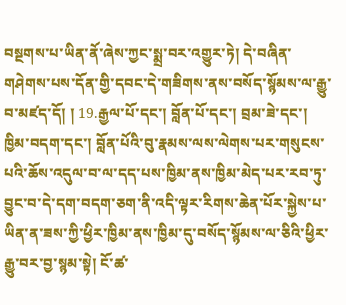བསྔགས་པ་ཡིན་ནོ་ཞེས་ཀྱང་སྨྲ་བར་འགྱུར་ཏེ། དེ་བཞིན་གཤེགས་པས་དོན་གྱི་དབང་དེ་གཟིགས་ནས་བསོད་སྙོམས་ལ་རྒྱུ་བ་མཛད་དོ། ། 19.རྒྱལ་པོ་དང་། བློན་པོ་དང་། བྲམ་ཟེ་དང་། ཁྱིམ་བདག་དང་། བློན་པོའི་བུ་རྣམས་ལས་ལེགས་པར་གསུངས་པའི་ཆོས་འདུལ་བ་ལ་དད་པས་ཁྱིམ་ནས་ཁྱིམ་མེད་པར་རབ་ཏུ་བྱུང་བ་དེ་དག་བདག་ཅག་ནི་འདི་ལྟར་རིགས་ཆེན་པོར་སྐྱེས་པ་ཡིན་ན་ཟས་ཀྱི་ཕྱིར་ཁྱིམ་ནས་ཁྱིམ་དུ་བསོད་སྙོམས་ལ་ཅིའི་ཕྱིར་རྒྱུ་བར་བྱ་སྙམ་སྟེ། ངོ་ཚ་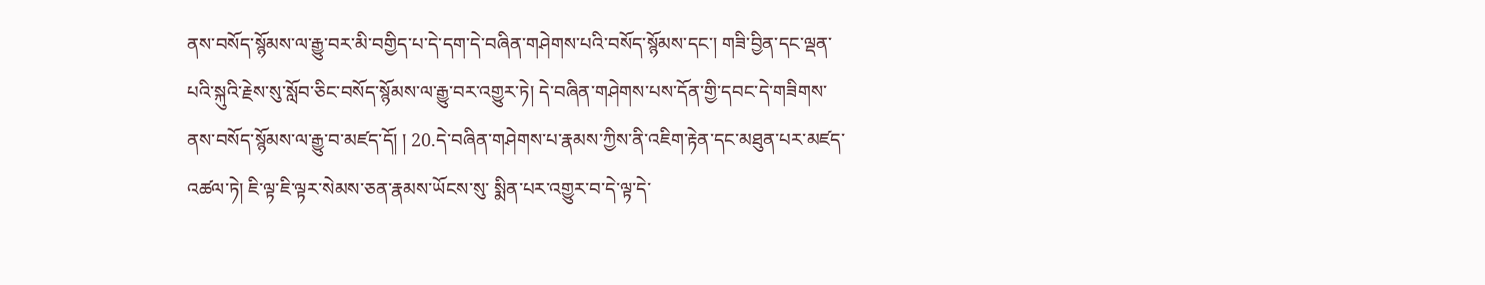ནས་བསོད་སྙོམས་ལ་རྒྱུ་བར་མི་བགྱིད་པ་དེ་དག་དེ་བཞིན་གཤེགས་པའི་བསོད་སྙོམས་དང་། གཟི་བྱིན་དང་ལྡན་པའི་སྐུའི་རྗེས་སུ་སློབ་ཅིང་བསོད་སྙོམས་ལ་རྒྱུ་བར་འགྱུར་ཏེ། དེ་བཞིན་གཤེགས་པས་དོན་གྱི་དབང་དེ་གཟིགས་ནས་བསོད་སྙོམས་ལ་རྒྱུ་བ་མཛད་དོ། ། 20.དེ་བཞིན་གཤེགས་པ་རྣམས་ཀྱིས་ནི་འཇིག་རྟེན་དང་མཐུན་པར་མཛད་འཚལ་ཏེ། ཇི་ལྟ་ཇི་ལྟར་སེམས་ཅན་རྣམས་ཡོངས་སུ་ སྨིན་པར་འགྱུར་བ་དེ་ལྟ་དེ་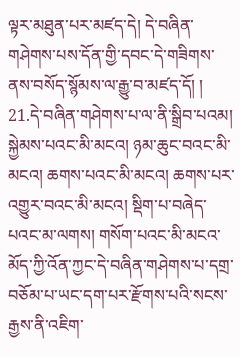ལྟར་མཐུན་པར་མཛད་དེ། དེ་བཞིན་གཤེགས་པས་དོན་གྱི་དབང་དེ་གཟིགས་ནས་བསོད་སྙོམས་ལ་རྒྱུ་བ་མཛད་དོ། ། 21.དེ་བཞིན་གཤེགས་པ་ལ་ནི་སྒྲིབ་པའམ། སྐྱེམས་པའང་མི་མངའ། ཉམ་ཆུང་བའང་མི་མངའ། ཆགས་པའང་མི་མངའ། ཆགས་པར་འགྱུར་བའང་མི་མངའ། སྡིག་པ་བཞེད་པའང་མ་ལགས། གསོག་པའང་མི་མངའ་མོད་ཀྱི་འོན་ཀྱང་དེ་བཞིན་གཤེགས་པ་དགྲ་བཅོམ་པ་ཡང་དག་པར་རྫོགས་པའི་སངས་རྒྱས་ནི་འཇིག་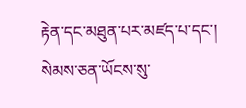རྟེན་དང་མཐུན་པར་མཛད་པ་དང་། སེམས་ཅན་ཡོངས་སུ་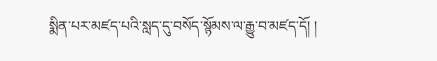སྨིན་པར་མཛད་པའི་སླད་དུ་བསོད་སྙོམས་ལ་རྒྱུ་བ་མཛད་དོ། །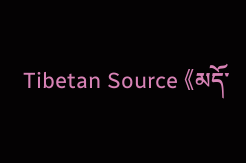Tibetan Source 《མདོ་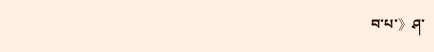བ་པ་》ཤ་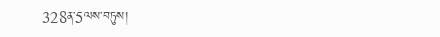328ན་5ལས་བཏུས།